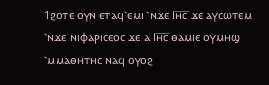1ϩⲟⲧⲉ ⲟⲩⲛ ⲉⲧⲁϥ⳿ⲉⲙⲓ ⳿ⲛϫⲉ Ⲓⲏ̅ⲥ̅ ϫⲉ ⲁⲩⲥⲱⲧⲉⲙ ⳿ⲛϫⲉ ⲛⲓⲫⲁⲣⲓⲥⲉⲟⲥ ϫⲉ ⲁ Ⲓⲏ̅ⲥ̅ ⲑⲁⲙⲓⲉ ⲟⲩⲙⲏϣ ⳿ⲙⲙⲁⲑⲏⲧⲏⲥ ⲛⲁϥ ⲟⲩⲟϩ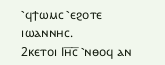⳿ϥϯⲱⲙⲥ ⳿ⲉϩⲟⲧⲉ ⲓⲱⲁⲛⲛⲏⲥ.
2ⲕⲉⲧⲟⲓ Ⲓⲏ̅ⲥ̅ ⳿ⲛⲑⲟϥ ⲁⲛ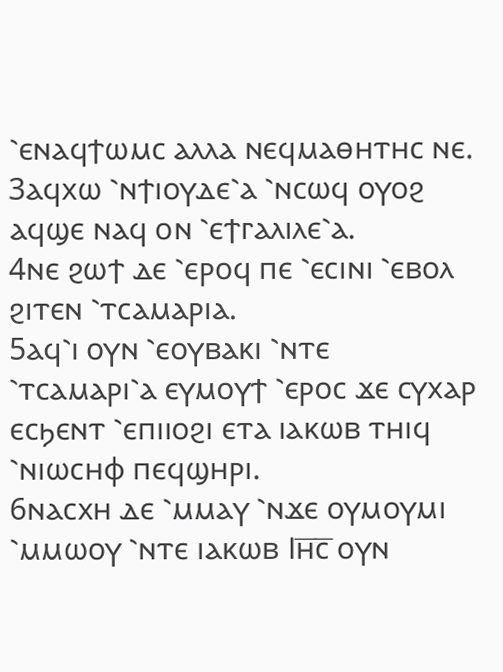⳿ⲉⲛⲁϥϯⲱⲙⲥ ⲁⲗⲗⲁ ⲛⲉϥⲙⲁⲑⲏⲧⲏⲥ ⲛⲉ.
3ⲁϥⲭⲱ ⳿ⲛϯⲓⲟⲩⲇⲉ⳿ⲁ ⳿ⲛⲥⲱϥ ⲟⲩⲟϩ ⲁϥϣⲉ ⲛⲁϥ ⲟⲛ ⳿ⲉϯⲅⲁⲗⲓⲗⲉ⳿ⲁ.
4ⲛⲉ ϩⲱϯ ⲇⲉ ⳿ⲉⲣⲟϥ ⲡⲉ ⳿ⲉⲥⲓⲛⲓ ⳿ⲉⲃⲟⲗ ϩⲓⲧⲉⲛ ⳿ⲧⲥⲁⲙⲁⲣⲓⲁ.
5ⲁϥ⳿ⲓ ⲟⲩⲛ ⳿ⲉⲟⲩⲃⲁⲕⲓ ⳿ⲛⲧⲉ ⳿ⲧⲥⲁⲙⲁⲣⲓ⳿ⲁ ⲉⲩⲙⲟⲩϯ ⳿ⲉⲣⲟⲥ ϫⲉ ⲥⲩⲭⲁⲣ ⲉⲥϧⲉⲛⲧ ⳿ⲉⲡⲓⲓⲟϩⲓ ⲉⲧⲁ ⲓⲁⲕⲱⲃ ⲧⲏⲓϥ ⳿ⲛⲓⲱⲥⲏⲫ ⲡⲉϥϣⲏⲣⲓ.
6ⲛⲁⲥⲭⲏ ⲇⲉ ⳿ⲙⲙⲁⲩ ⳿ⲛϫⲉ ⲟⲩⲙⲟⲩⲙⲓ ⳿ⲙⲙⲱⲟⲩ ⳿ⲛⲧⲉ ⲓⲁⲕⲱⲃ Ⲓⲏ̅ⲥ̅ ⲟⲩⲛ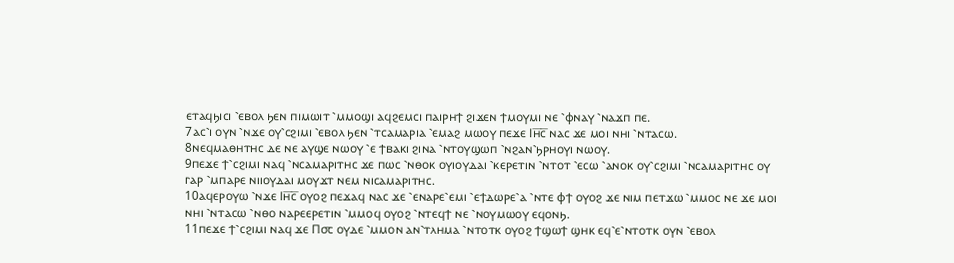ⲉⲧⲁϥϧⲓⲥⲓ ⳿ⲉⲃⲟⲗ ϧⲉⲛ ⲡⲓⲙⲱⲓⲧ ⳿ⲙⲙⲟϣⲓ ⲁϥϩⲉⲙⲥⲓ ⲡⲁⲓⲣⲏϯ ϩⲓϫⲉⲛ ϯⲙⲟⲩⲙⲓ ⲛⲉ ⳿ⲫⲛⲁⲩ ⳿ⲛⲁϫⲡ ⲡⲉ.
7ⲁⲥ⳿ⲓ ⲟⲩⲛ ⳿ⲛϫⲉ ⲟⲩ⳿ⲥϩⲓⲙⲓ ⳿ⲉⲃⲟⲗ ϧⲉⲛ ⳿ⲧⲥⲁⲙⲁⲣⲓⲁ ⳿ⲉⲙⲁϩ ⲙⲱⲟⲩ ⲡⲉϫⲉ Ⲓⲏ̅ⲥ̅ ⲛⲁⲥ ϫⲉ ⲙⲟⲓ ⲛⲏⲓ ⳿ⲛⲧⲁⲥⲱ.
8ⲛⲉϥⲙⲁⲑⲏⲧⲏⲥ ⲇⲉ ⲛⲉ ⲁⲩϣⲉ ⲛⲱⲟⲩ ⳿ⲉ ϯⲃⲁⲕⲓ ϩⲓⲛⲁ ⳿ⲛⲧⲟⲩϣⲱⲡ ⳿ⲛϩⲁⲛ⳿ϧⲣⲏⲟⲩⲓ ⲛⲱⲟⲩ.
9ⲡⲉϫⲉ ϯ⳿ⲥϩⲓⲙⲓ ⲛⲁϥ ⳿ⲛⲥⲁⲙⲁⲣⲓⲧⲏⲥ ϫⲉ ⲡⲱⲥ ⳿ⲛⲑⲟⲕ ⲟⲩⲓⲟⲩⲇⲁⲓ ⳿ⲕⲉⲣⲉⲧⲓⲛ ⳿ⲛⲧⲟⲧ ⳿ⲉⲥⲱ ⳿ⲁⲛⲟⲕ ⲟⲩ⳿ⲥϩⲓⲙⲓ ⳿ⲛⲥⲁⲙⲁⲣⲓⲧⲏⲥ ⲟⲩ ⲅⲁⲣ ⳿ⲙⲡⲁⲣⲉ ⲛⲓⲓⲟⲩⲇⲁⲓ ⲙⲟⲩϫⲧ ⲛⲉⲙ ⲛⲓⲥⲁⲙⲁⲣⲓⲧⲏⲥ.
10ⲁϥⲉⲣⲟⲩⲱ ⳿ⲛϫⲉ Ⲓⲏ̅ⲥ̅ ⲟⲩⲟϩ ⲡⲉϫⲁϥ ⲛⲁⲥ ϫⲉ ⳿ⲉⲛⲁⲣⲉ⳿ⲉⲙⲓ ⳿ⲉϯⲇⲱⲣⲉ⳿ⲁ ⳿ⲛⲧⲉ ⲫϯ ⲟⲩⲟϩ ϫⲉ ⲛⲓⲙ ⲡⲉⲧϫⲱ ⳿ⲙⲙⲟⲥ ⲛⲉ ϫⲉ ⲙⲟⲓ ⲛⲏⲓ ⳿ⲛⲧⲁⲥⲱ ⳿ⲛⲑⲟ ⲛⲁⲣⲉⲉⲣⲉⲧⲓⲛ ⳿ⲙⲙⲟϥ ⲟⲩⲟϩ ⳿ⲛⲧⲉϥϯ ⲛⲉ ⳿ⲛⲟⲩⲙⲱⲟⲩ ⲉϥⲟⲛϧ.
11ⲡⲉϫⲉ ϯ⳿ⲥϩⲓⲙⲓ ⲛⲁϥ ϫⲉ Ⲡ⳪ ⲟⲩⲇⲉ ⳿ⲙⲙⲟⲛ ⲁⲛ⳿ⲧⲗⲏⲙⲁ ⳿ⲛⲧⲟⲧⲕ ⲟⲩⲟϩ ϯϣⲱϯ ϣⲏⲕ ⲉϥ⳿ⲉ⳿ⲛⲧⲟⲧⲕ ⲟⲩⲛ ⳿ⲉⲃⲟⲗ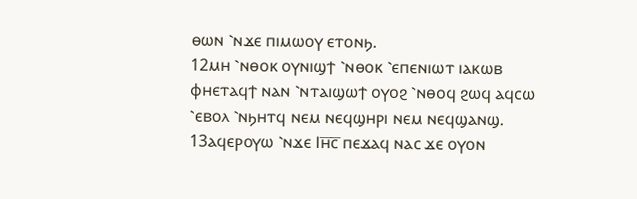ⲑⲱⲛ ⳿ⲛϫⲉ ⲡⲓⲙⲱⲟⲩ ⲉⲧⲟⲛϧ.
12ⲙⲏ ⳿ⲛⲑⲟⲕ ⲟⲩⲛⲓϣϯ ⳿ⲛⲑⲟⲕ ⳿ⲉⲡⲉⲛⲓⲱⲧ ⲓⲁⲕⲱⲃ ⲫⲏⲉⲧⲁϥϯ ⲛⲁⲛ ⳿ⲛⲧⲁⲓϣⲱϯ ⲟⲩⲟϩ ⳿ⲛⲑⲟϥ ϩⲱϥ ⲁϥⲥⲱ ⳿ⲉⲃⲟⲗ ⳿ⲛϧⲏⲧϥ ⲛⲉⲙ ⲛⲉϥϣⲏⲣⲓ ⲛⲉⲙ ⲛⲉϥϣⲁⲛϣ.
13ⲁϥⲉⲣⲟⲩⲱ ⳿ⲛϫⲉ Ⲓⲏ̅ⲥ̅ ⲡⲉϫⲁϥ ⲛⲁⲥ ϫⲉ ⲟⲩⲟⲛ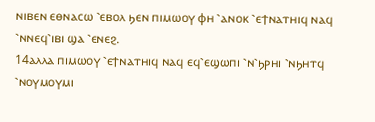ⲛⲓⲃⲉⲛ ⲉⲑⲛⲁⲥⲱ ⳿ⲉⲃⲟⲗ ϧⲉⲛ ⲡⲓⲙⲱⲟⲩ ⲫⲏ ⳿ⲁⲛⲟⲕ ⳿ⲉϯⲛⲁⲧⲏⲓϥ ⲛⲁϥ ⳿ⲛⲛⲉϥ⳿ⲓⲃⲓ ϣⲁ ⳿ⲉⲛⲉϩ.
14ⲁⲗⲗⲁ ⲡⲓⲙⲱⲟⲩ ⳿ⲉϯⲛⲁⲧⲏⲓϥ ⲛⲁϥ ⲉϥ⳿ⲉϣⲱⲡⲓ ⳿ⲛ⳿ϧⲣⲏⲓ ⳿ⲛϧⲏⲧϥ ⳿ⲛⲟⲩⲙⲟⲩⲙⲓ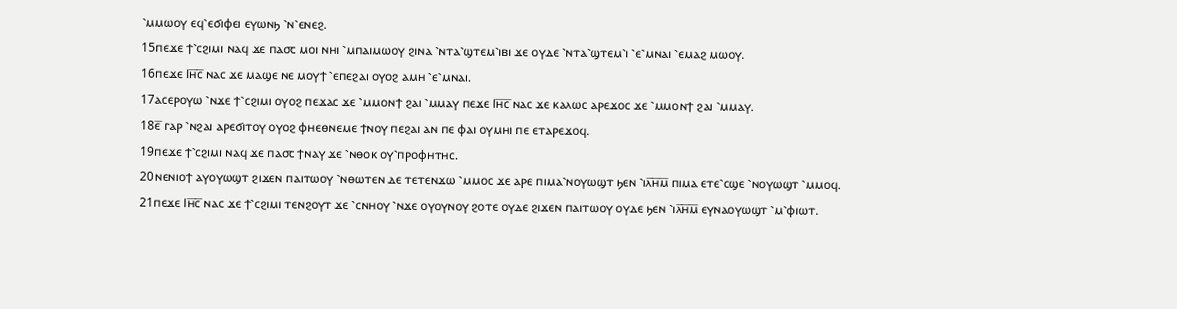⳿ⲙⲙⲱⲟⲩ ⲉϥ⳿ⲉϭⲓⲫⲉⲓ ⲉⲩⲱⲛϧ ⳿ⲛ⳿ⲉⲛⲉϩ.
15ⲡⲉϫⲉ ϯ⳿ⲥϩⲓⲙⲓ ⲛⲁϥ ϫⲉ ⲡⲁ⳪ ⲙⲟⲓ ⲛⲏⲓ ⳿ⲙⲡⲁⲓⲙⲱⲟⲩ ϩⲓⲛⲁ ⳿ⲛⲧⲁ⳿ϣⲧⲉⲙ⳿ⲓⲃⲓ ϫⲉ ⲟⲩⲇⲉ ⳿ⲛⲧⲁ⳿ϣⲧⲉⲙ⳿ⲓ ⳿ⲉ⳿ⲙⲛⲁⲓ ⳿ⲉⲙⲁϩ ⲙⲱⲟⲩ.
16ⲡⲉϫⲉ Ⲓⲏ̅ⲥ̅ ⲛⲁⲥ ϫⲉ ⲙⲁϣⲉ ⲛⲉ ⲙⲟⲩϯ ⳿ⲉⲡⲉϩⲁⲓ ⲟⲩⲟϩ ⲁⲙⲏ ⳿ⲉ⳿ⲙⲛⲁⲓ.
17ⲁⲥⲉⲣⲟⲩⲱ ⳿ⲛϫⲉ ϯ⳿ⲥϩⲓⲙⲓ ⲟⲩⲟϩ ⲡⲉϫⲁⲥ ϫⲉ ⳿ⲙⲙⲟⲛϯ ϩⲁⲓ ⳿ⲙⲙⲁⲩ ⲡⲉϫⲉ Ⲓⲏ̅ⲥ̅ ⲛⲁⲥ ϫⲉ ⲕⲁⲗⲱⲥ ⲁⲣⲉϫⲟⲥ ϫⲉ ⳿ⲙⲙⲟⲛϯ ϩⲁⲓ ⳿ⲙⲙⲁⲩ.
18ⲉ̅ ⲅⲁⲣ ⳿ⲛϩⲁⲓ ⲁⲣⲉϭⲓⲧⲟⲩ ⲟⲩⲟϩ ⲫⲏⲉⲑⲛⲉⲙⲉ ϯⲛⲟⲩ ⲡⲉϩⲁⲓ ⲁⲛ ⲡⲉ ⲫⲁⲓ ⲟⲩⲙⲏⲓ ⲡⲉ ⲉⲧⲁⲣⲉϫⲟϥ.
19ⲡⲉϫⲉ ϯ⳿ⲥϩⲓⲙⲓ ⲛⲁϥ ϫⲉ ⲡⲁ⳪ ϯⲛⲁⲩ ϫⲉ ⳿ⲛⲑⲟⲕ ⲟⲩ⳿ⲡⲣⲟⲫⲏⲧⲏⲥ.
20ⲛⲉⲛⲓⲟϯ ⲁⲩⲟⲩⲱϣⲧ ϩⲓϫⲉⲛ ⲡⲁⲓⲧⲱⲟⲩ ⳿ⲛⲑⲱⲧⲉⲛ ⲇⲉ ⲧⲉⲧⲉⲛϫⲱ ⳿ⲙⲙⲟⲥ ϫⲉ ⲁⲣⲉ ⲡⲓⲙⲁ⳿ⲛⲟⲩⲱϣⲧ ϧⲉⲛ ⳿ⲓⲗ̅ⲏ̅ⲙ̅ ⲡⲓⲙⲁ ⲉⲧⲉ⳿ⲥϣⲉ ⳿ⲛⲟⲩⲱϣⲧ ⳿ⲙⲙⲟϥ.
21ⲡⲉϫⲉ Ⲓⲏ̅ⲥ̅ ⲛⲁⲥ ϫⲉ ϯ⳿ⲥϩⲓⲙⲓ ⲧⲉⲛϩⲟⲩⲧ ϫⲉ ⳿ⲥⲛⲏⲟⲩ ⳿ⲛϫⲉ ⲟⲩⲟⲩⲛⲟⲩ ϩⲟⲧⲉ ⲟⲩⲇⲉ ϩⲓϫⲉⲛ ⲡⲁⲓⲧⲱⲟⲩ ⲟⲩⲇⲉ ϧⲉⲛ ⳿ⲓⲗ̅ⲏ̅ⲙ̅ ⲉⲩⲛⲁⲟⲩⲱϣⲧ ⳿ⲙ⳿ⲫⲓⲱⲧ.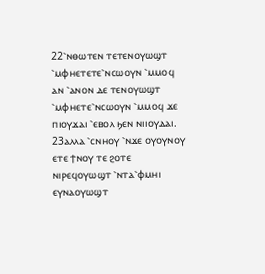22⳿ⲛⲑⲱⲧⲉⲛ ⲧⲉⲧⲉⲛⲟⲩⲱϣⲧ ⳿ⲙⲫⲏⲉⲧⲉⲧⲉ⳿ⲛⲥⲱⲟⲩⲛ ⳿ⲙⲙⲟϥ ⲁⲛ ⳿ⲁⲛⲟⲛ ⲇⲉ ⲧⲉⲛⲟⲩⲱϣⲧ ⳿ⲙⲫⲏⲉⲧⲉ⳿ⲛⲥⲱⲟⲩⲛ ⳿ⲙⲙⲟϥ ϫⲉ ⲡⲓⲟⲩϫⲁⲓ ⳿ⲉⲃⲟⲗ ϧⲉⲛ ⲛⲓⲓⲟⲩⲇⲁⲓ.
23ⲁⲗⲗⲁ ⳿ⲥⲛⲏⲟⲩ ⳿ⲛϫⲉ ⲟⲩⲟⲩⲛⲟⲩ ⲉⲧⲉ ϯⲛⲟⲩ ⲧⲉ ϩⲟⲧⲉ ⲛⲓⲣⲉϥⲟⲩⲱϣⲧ ⳿ⲛⲧⲁ⳿ⲫⲙⲏⲓ ⲉⲩⲛⲁⲟⲩⲱϣⲧ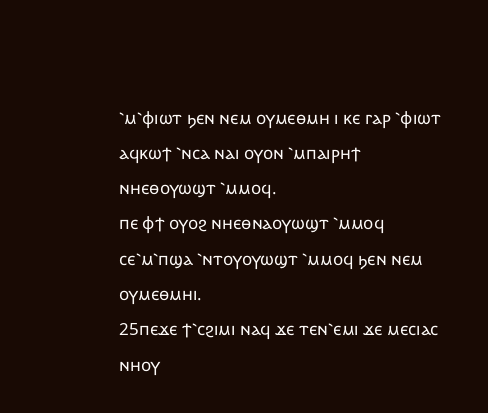⳿ⲙ⳿ⲫⲓⲱⲧ ϧⲉⲛ ⲛⲉⲙ ⲟⲩⲙⲉⲑⲙⲏ ⲓ ⲕⲉ ⲅⲁⲣ ⳿ⲫⲓⲱⲧ ⲁϥⲕⲱϯ ⳿ⲛⲥⲁ ⲛⲁⲓ ⲟⲩⲟⲛ ⳿ⲙⲡⲁⲓⲣⲏϯ ⲛⲏⲉⲑⲟⲩⲱϣⲧ ⳿ⲙⲙⲟϥ.
ⲡⲉ ⲫϯ ⲟⲩⲟϩ ⲛⲏⲉⲑⲛⲁⲟⲩⲱϣⲧ ⳿ⲙⲙⲟϥ ⲥⲉ⳿ⲙ⳿ⲡϣⲁ ⳿ⲛⲧⲟⲩⲟⲩⲱϣⲧ ⳿ⲙⲙⲟϥ ϧⲉⲛ ⲛⲉⲙ ⲟⲩⲙⲉⲑⲙⲏⲓ.
25ⲡⲉϫⲉ ϯ⳿ⲥϩⲓⲙⲓ ⲛⲁϥ ϫⲉ ⲧⲉⲛ⳿ⲉⲙⲓ ϫⲉ ⲙⲉⲥⲓⲁⲥ ⲛⲏⲟⲩ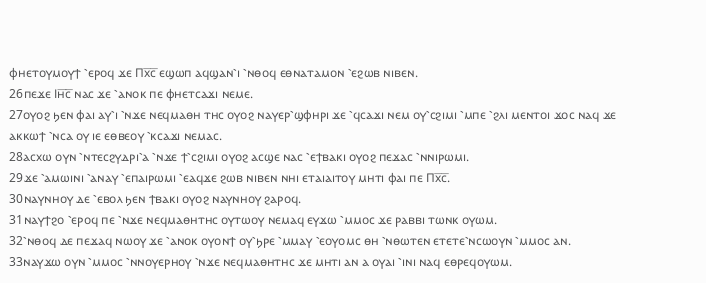ⲫⲏⲉⲧⲟⲩⲙⲟⲩϯ ⳿ⲉⲣⲟϥ ϫⲉ Ⲡⲭ̅ⲥ̅ ⲉϣⲱⲡ ⲁϥϣⲁⲛ⳿ⲓ ⳿ⲛⲑⲟϥ ⲉⲑⲛⲁⲧⲁⲙⲟⲛ ⳿ⲉϩⲱⲃ ⲛⲓⲃⲉⲛ.
26ⲡⲉϫⲉ Ⲓⲏ̅ⲥ̅ ⲛⲁⲥ ϫⲉ ⳿ⲁⲛⲟⲕ ⲡⲉ ⲫⲏⲉⲧⲥⲁϫⲓ ⲛⲉⲙⲉ.
27ⲟⲩⲟϩ ϧⲉⲛ ⲫⲁⲓ ⲁⲩ⳿ⲓ ⳿ⲛϫⲉ ⲛⲉϥⲙⲁⲑⲏ ⲧⲏⲥ ⲟⲩⲟϩ ⲛⲁⲩⲉⲣ⳿ϣⲫⲏⲣⲓ ϫⲉ ⳿ϥⲥⲁϫⲓ ⲛⲉⲙ ⲟⲩ⳿ⲥϩⲓⲙⲓ ⳿ⲙⲡⲉ ⳿ϩⲗⲓ ⲙⲉⲛⲧⲟⲓ ϫⲟⲥ ⲛⲁϥ ϫⲉ ⲁⲕⲕⲱϯ ⳿ⲛⲥⲁ ⲟⲩ ⲓⲉ ⲉⲑⲃⲉⲟⲩ ⳿ⲕⲥⲁϫⲓ ⲛⲉⲙⲁⲥ.
28ⲁⲥⲭⲱ ⲟⲩⲛ ⳿ⲛⲧⲉⲥϩⲩⲇⲣⲓ⳿ⲁ ⳿ⲛϫⲉ ϯ⳿ⲥϩⲓⲙⲓ ⲟⲩⲟϩ ⲁⲥϣⲉ ⲛⲁⲥ ⳿ⲉϯⲃⲁⲕⲓ ⲟⲩⲟϩ ⲡⲉϫⲁⲥ ⳿ⲛⲛⲓⲣⲱⲙⲓ.
29ϫⲉ ⳿ⲁⲙⲱⲓⲛⲓ ⳿ⲁⲛⲁⲩ ⳿ⲉⲡⲁⲓⲣⲱⲙⲓ ⳿ⲉⲁϥϫⲉ ϩⲱⲃ ⲛⲓⲃⲉⲛ ⲛⲏⲓ ⲉⲧⲁⲓⲁⲓⲧⲟⲩ ⲙⲏⲧⲓ ⲫⲁⲓ ⲡⲉ Ⲡⲭ̅ⲥ̅.
30ⲛⲁⲩⲛⲏⲟⲩ ⲇⲉ ⳿ⲉⲃⲟⲗ ϧⲉⲛ ϯⲃⲁⲕⲓ ⲟⲩⲟϩ ⲛⲁⲩⲛⲏⲟⲩ ϩⲁⲣⲟϥ.
31ⲛⲁⲩϯϩⲟ ⳿ⲉⲣⲟϥ ⲡⲉ ⳿ⲛϫⲉ ⲛⲉϥⲙⲁⲑⲏⲧⲏⲥ ⲟⲩⲧⲱⲟⲩ ⲛⲉⲙⲁϥ ⲉⲩϫⲱ ⳿ⲙⲙⲟⲥ ϫⲉ ⲣⲁⲃⲃⲓ ⲧⲱⲛⲕ ⲟⲩⲱⲙ.
32⳿ⲛⲑⲟϥ ⲇⲉ ⲡⲉϫⲁϥ ⲛⲱⲟⲩ ϫⲉ ⳿ⲁⲛⲟⲕ ⲟⲩⲟⲛϯ ⲟⲩ⳿ϧⲣⲉ ⳿ⲙⲙⲁⲩ ⳿ⲉⲟⲩⲟⲙⲥ ⲑⲏ ⳿ⲛⲑⲱⲧⲉⲛ ⲉⲧⲉⲧⲉ⳿ⲛⲥⲱⲟⲩⲛ ⳿ⲙⲙⲟⲥ ⲁⲛ.
33ⲛⲁⲩϫⲱ ⲟⲩⲛ ⳿ⲙⲙⲟⲥ ⳿ⲛⲛⲟⲩⲉⲣⲏⲟⲩ ⳿ⲛϫⲉ ⲛⲉϥⲙⲁⲑⲏⲧⲏⲥ ϫⲉ ⲙⲏⲧⲓ ⲁⲛ ⲁ ⲟⲩⲁⲓ ⳿ⲓⲛⲓ ⲛⲁϥ ⲉⲑⲣⲉϥⲟⲩⲱⲙ.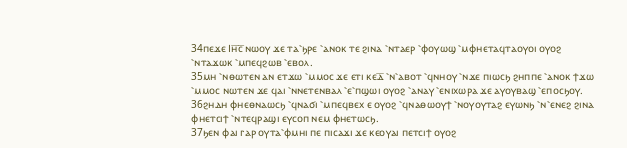34ⲡⲉϫⲉ Ⲓⲏ̅ⲥ̅ ⲛⲱⲟⲩ ϫⲉ ⲧⲁ⳿ϧⲣⲉ ⳿ⲁⲛⲟⲕ ⲧⲉ ϩⲓⲛⲁ ⳿ⲛⲧⲁⲉⲣ ⳿ⲫⲟⲩⲱϣ ⳿ⲙⲫⲏⲉⲧⲁϥⲧⲁⲟⲩⲟⲓ ⲟⲩⲟϩ ⳿ⲛⲧⲁϫⲱⲕ ⳿ⲙⲡⲉϥϩⲱⲃ ⳿ⲉⲃⲟⲗ.
35ⲙⲏ ⳿ⲛⲑⲱⲧⲉⲛ ⲁⲛ ⲉⲧϫⲱ ⳿ⲙⲙⲟⲥ ϫⲉ ⲉⲧⲓ ⲕⲉⲇ̅ ⳿ⲛ⳿ⲁⲃⲟⲧ ⳿ϥⲛⲏⲟⲩ ⳿ⲛϫⲉ ⲡⲓⲱⲥϧ ϩⲏⲡⲡⲉ ⳿ⲁⲛⲟⲕ ϯϫⲱ ⳿ⲙⲙⲟⲥ ⲛⲱⲧⲉⲛ ϫⲉ ϥⲁⲓ ⳿ⲛⲛⲉⲧⲉⲛⲃⲁⲗ ⳿ⲉ⳿ⲡϣⲱⲓ ⲟⲩⲟϩ ⳿ⲁⲛⲁⲩ ⳿ⲉⲛⲓⲭⲱⲣⲁ ϫⲉ ⲁⲩⲟⲩⲃⲁϣ ⳿ⲉⲡⲟⲥϧⲟⲩ.
36ϩⲏⲇⲏ ⲫⲏⲉⲑⲛⲁⲱⲥϧ ⳿ϥⲛⲁϭⲓ ⳿ⲙⲡⲉϥⲃⲉⲭ ⲉ ⲟⲩⲟϩ ⳿ϥⲛⲁⲑⲱⲟⲩϯ ⳿ⲛⲟⲩⲟⲩⲧⲁϩ ⲉⲩⲱⲛϧ ⳿ⲛ⳿ⲉⲛⲉϩ ϩⲓⲛⲁ ⲫⲏⲉⲧⲥⲓϯ ⳿ⲛⲧⲉϥⲣⲁϣⲓ ⲉⲩⲥⲟⲡ ⲛⲉⲙ ⲫⲏⲉⲧⲱⲥϧ.
37ϧⲉⲛ ⲫⲁⲓ ⲅⲁⲣ ⲟⲩⲧⲁ⳿ⲫⲙⲏⲓ ⲡⲉ ⲡⲓⲥⲁϫⲓ ϫⲉ ⲕⲉⲟⲩⲁⲓ ⲡⲉⲧⲥⲓϯ ⲟⲩⲟϩ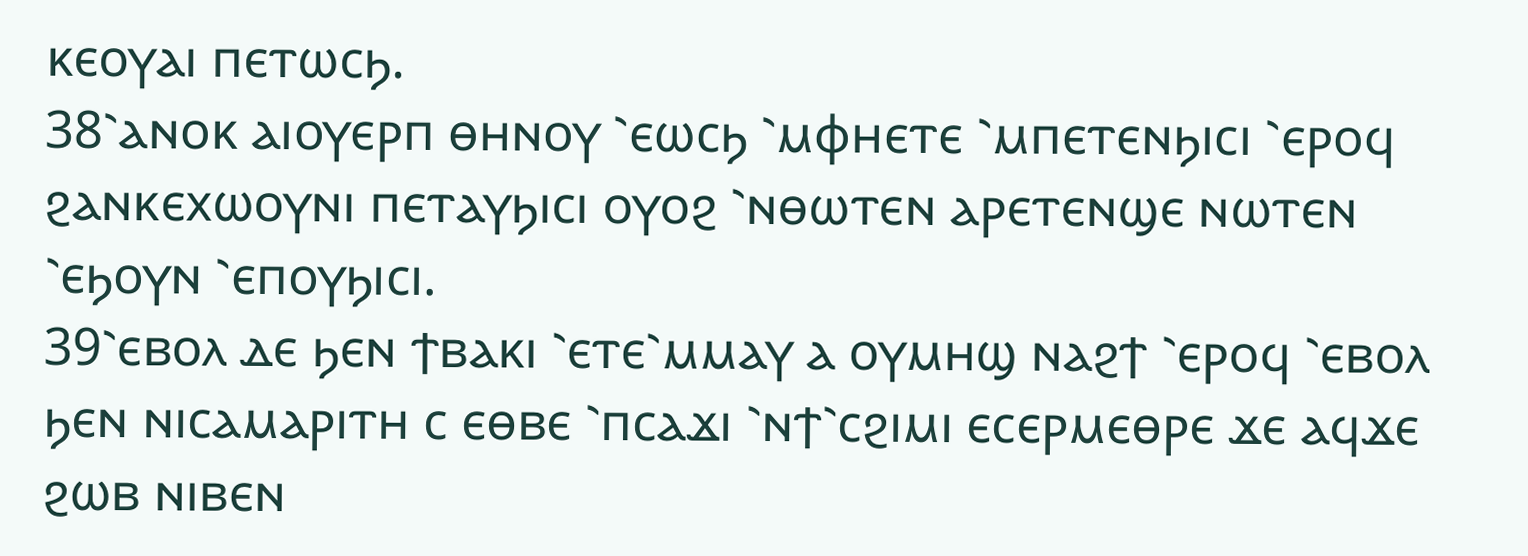ⲕⲉⲟⲩⲁⲓ ⲡⲉⲧⲱⲥϧ.
38⳿ⲁⲛⲟⲕ ⲁⲓⲟⲩⲉⲣⲡ ⲑⲏⲛⲟⲩ ⳿ⲉⲱⲥϧ ⳿ⲙⲫⲏⲉⲧⲉ ⳿ⲙⲡⲉⲧⲉⲛϧⲓⲥⲓ ⳿ⲉⲣⲟϥ ϩⲁⲛⲕⲉⲭⲱⲟⲩⲛⲓ ⲡⲉⲧⲁⲩϧⲓⲥⲓ ⲟⲩⲟϩ ⳿ⲛⲑⲱⲧⲉⲛ ⲁⲣⲉⲧⲉⲛϣⲉ ⲛⲱⲧⲉⲛ ⳿ⲉϧⲟⲩⲛ ⳿ⲉⲡⲟⲩϧⲓⲥⲓ.
39⳿ⲉⲃⲟⲗ ⲇⲉ ϧⲉⲛ ϯⲃⲁⲕⲓ ⳿ⲉⲧⲉ⳿ⲙⲙⲁⲩ ⲁ ⲟⲩⲙⲏϣ ⲛⲁϩϯ ⳿ⲉⲣⲟϥ ⳿ⲉⲃⲟⲗ ϧⲉⲛ ⲛⲓⲥⲁⲙⲁⲣⲓⲧⲏ ⲥ ⲉⲑⲃⲉ ⳿ⲡⲥⲁϫⲓ ⳿ⲛϯ⳿ⲥϩⲓⲙⲓ ⲉⲥⲉⲣⲙⲉⲑⲣⲉ ϫⲉ ⲁϥϫⲉ ϩⲱⲃ ⲛⲓⲃⲉⲛ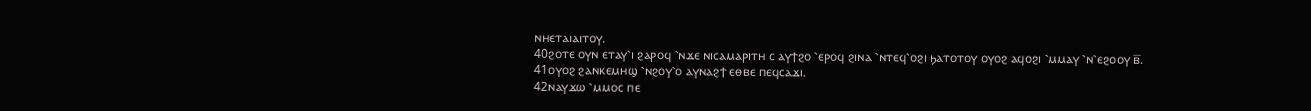ⲛⲏⲉⲧⲁⲓⲁⲓⲧⲟⲩ.
40ϩⲟⲧⲉ ⲟⲩⲛ ⲉⲧⲁⲩ⳿ⲓ ϩⲁⲣⲟϥ ⳿ⲛϫⲉ ⲛⲓⲥⲁⲙⲁⲣⲓⲧⲏ ⲥ ⲁⲩϯϩⲟ ⳿ⲉⲣⲟϥ ϩⲓⲛⲁ ⳿ⲛⲧⲉϥ⳿ⲟϩⲓ ϧⲁⲧⲟⲧⲟⲩ ⲟⲩⲟϩ ⲁϥⲟϩⲓ ⳿ⲙⲙⲁⲩ ⳿ⲛ⳿ⲉϩⲟⲟⲩ ⲃ̅.
41ⲟⲩⲟϩ ϩⲁⲛⲕⲉⲙⲏϣ ⳿ⲛϩⲟⲩ⳿ⲟ ⲁⲩⲛⲁϩϯ ⲉⲑⲃⲉ ⲡⲉϥⲥⲁϫⲓ.
42ⲛⲁⲩϫⲱ ⳿ⲙⲙⲟⲥ ⲡⲉ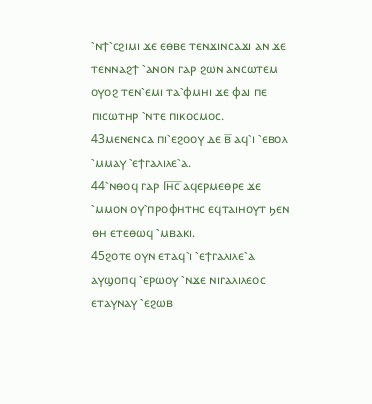⳿ⲛϯ⳿ⲥϩⲓⲙⲓ ϫⲉ ⲉⲑⲃⲉ ⲧⲉⲛϫⲓⲛⲥⲁϫⲓ ⲁⲛ ϫⲉ ⲧⲉⲛⲛⲁϩϯ ⳿ⲁⲛⲟⲛ ⲅⲁⲣ ϩⲱⲛ ⲁⲛⲥⲱⲧⲉⲙ ⲟⲩⲟϩ ⲧⲉⲛ⳿ⲉⲙⲓ ⲧⲁ⳿ⲫⲙⲏⲓ ϫⲉ ⲫⲁⲓ ⲡⲉ ⲡⲓⲥⲱⲧⲏⲣ ⳿ⲛⲧⲉ ⲡⲓⲕⲟⲥⲙⲟⲥ.
43ⲙⲉⲛⲉⲛⲥⲁ ⲡⲓ⳿ⲉϩⲟⲟⲩ ⲇⲉ ⲃ̅ ⲁϥ⳿ⲓ ⳿ⲉⲃⲟⲗ ⳿ⲙⲙⲁⲩ ⳿ⲉϯⲅⲁⲗⲓⲗⲉ⳿ⲁ.
44⳿ⲛⲑⲟϥ ⲅⲁⲣ Ⲓⲏ̅ⲥ̅ ⲁϥⲉⲣⲙⲉⲑⲣⲉ ϫⲉ ⳿ⲙⲙⲟⲛ ⲟⲩ⳿ⲡⲣⲟⲫⲏⲧⲏⲥ ⲉϥⲧⲁⲓⲏⲟⲩⲧ ϧⲉⲛ ⲑⲏ ⲉⲧⲉⲑⲱϥ ⳿ⲙⲃⲁⲕⲓ.
45ϩⲟⲧⲉ ⲟⲩⲛ ⲉⲧⲁϥ⳿ⲓ ⳿ⲉϯⲅⲁⲗⲓⲗⲉ⳿ⲁ ⲁⲩϣⲟⲡϥ ⳿ⲉⲣⲱⲟⲩ ⳿ⲛϫⲉ ⲛⲓⲅⲁⲗⲓⲗⲉⲟⲥ ⲉⲧⲁⲩⲛⲁⲩ ⳿ⲉϩⲱⲃ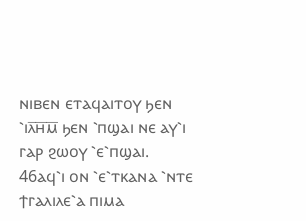ⲛⲓⲃⲉⲛ ⲉⲧⲁϥⲁⲓⲧⲟⲩ ϧⲉⲛ ⳿ⲓⲗ̅ⲏ̅ⲙ̅ ϧⲉⲛ ⳿ⲡϣⲁⲓ ⲛⲉ ⲁⲩ⳿ⲓ ⲅⲁⲣ ϩⲱⲟⲩ ⳿ⲉ⳿ⲡϣⲁⲓ.
46ⲁϥ⳿ⲓ ⲟⲛ ⳿ⲉ⳿ⲧⲕⲁⲛⲁ ⳿ⲛⲧⲉ ϯⲅⲁⲗⲓⲗⲉ⳿ⲁ ⲡⲓⲙⲁ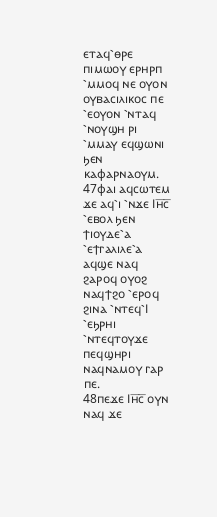ⲉⲧⲁϥ⳿ⲑⲣⲉ ⲡⲓⲙⲱⲟⲩ ⲉⲣⲏⲣⲡ ⳿ⲙⲙⲟϥ ⲛⲉ ⲟⲩⲟⲛ ⲟⲩⲃⲁⲥⲓⲗⲓⲕⲟⲥ ⲡⲉ ⳿ⲉⲟⲩⲟⲛ ⳿ⲛⲧⲁϥ ⳿ⲛⲟⲩϣⲏ ⲣⲓ ⳿ⲙⲙⲁⲩ ⲉϥϣⲱⲛⲓ ϧⲉⲛ ⲕⲁⲫⲁⲣⲛⲁⲟⲩⲙ.
47ⲫⲁⲓ ⲁϥⲥⲱⲧⲉⲙ ϫⲉ ⲁϥ⳿ⲓ ⳿ⲛϫⲉ Ⲓⲏ̅ⲥ̅ ⳿ⲉⲃⲟⲗ ϧⲉⲛ ϯⲓⲟⲩⲇⲉ⳿ⲁ ⳿ⲉϯⲅⲁⲗⲓⲗⲉ⳿ⲁ ⲁϥϣⲉ ⲛⲁϥ ϩⲁⲣⲟϥ ⲟⲩⲟϩ ⲛⲁϥϯϩⲟ ⳿ⲉⲣⲟϥ ϩⲓⲛⲁ ⳿ⲛⲧⲉϥ⳿Ⲓ ⳿ⲉϧⲣⲏⲓ ⳿ⲛⲧⲉϥⲧⲟⲩϫⲉ ⲡⲉϥϣⲏⲣⲓ ⲛⲁϥⲛⲁⲙⲟⲩ ⲅⲁⲣ ⲡⲉ.
48ⲡⲉϫⲉ Ⲓⲏ̅ⲥ̅ ⲟⲩⲛ ⲛⲁϥ ϫⲉ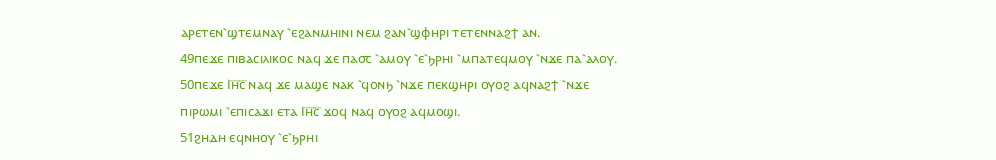ⲁⲣⲉⲧⲉⲛ⳿ϣⲧⲉⲙⲛⲁⲩ ⳿ⲉϩⲁⲛⲙⲏⲓⲛⲓ ⲛⲉⲙ ϩⲁⲛ⳿ϣⲫⲏⲣⲓ ⲧⲉⲧⲉⲛⲛⲁϩϯ ⲁⲛ.
49ⲡⲉϫⲉ ⲡⲓⲃⲁⲥⲓⲗⲓⲕⲟⲥ ⲛⲁϥ ϫⲉ ⲡⲁ⳪ ⳿ⲁⲙⲟⲩ ⳿ⲉ⳿ϧⲣⲏⲓ ⳿ⲙⲡⲁⲧⲉϥⲙⲟⲩ ⳿ⲛϫⲉ ⲡⲁ⳿ⲁⲗⲟⲩ.
50ⲡⲉϫⲉ Ⲓⲏ̅ⲥ̅ ⲛⲁϥ ϫⲉ ⲙⲁϣⲉ ⲛⲁⲕ ⳿ϥⲟⲛϧ ⳿ⲛϫⲉ ⲡⲉⲕϣⲏⲣⲓ ⲟⲩⲟϩ ⲁϥⲛⲁϩϯ ⳿ⲛϫⲉ ⲡⲓⲣⲱⲙⲓ ⳿ⲉⲡⲓⲥⲁϫⲓ ⲉⲧⲁ Ⲓⲏ̅ⲥ̅ ϫⲟϥ ⲛⲁϥ ⲟⲩⲟϩ ⲁϥⲙⲟϣⲓ.
51ϩⲏⲇⲏ ⲉϥⲛⲏⲟⲩ ⳿ⲉ⳿ϧⲣⲏⲓ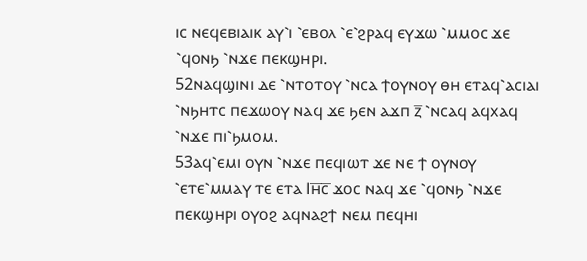ⲓⲥ ⲛⲉϥⲉⲃⲓⲁⲓⲕ ⲁⲩ⳿ⲓ ⳿ⲉⲃⲟⲗ ⳿ⲉ⳿ϩⲣⲁϥ ⲉⲩϫⲱ ⳿ⲙⲙⲟⲥ ϫⲉ ⳿ϥⲟⲛϧ ⳿ⲛϫⲉ ⲡⲉⲕϣⲏⲣⲓ.
52ⲛⲁϥϣⲓⲛⲓ ⲇⲉ ⳿ⲛⲧⲟⲧⲟⲩ ⳿ⲛⲥⲁ ϯⲟⲩⲛⲟⲩ ⲑⲏ ⲉⲧⲁϥ⳿ⲁⲥⲓⲁⲓ ⳿ⲛϧⲏⲧⲥ ⲡⲉϫⲱⲟⲩ ⲛⲁϥ ϫⲉ ϧⲉⲛ ⲁϫⲡ ⲍ̅ ⳿ⲛⲥⲁϥ ⲁϥⲭⲁϥ ⳿ⲛϫⲉ ⲡⲓ⳿ϧⲙⲟⲙ.
53ⲁϥ⳿ⲉⲙⲓ ⲟⲩⲛ ⳿ⲛϫⲉ ⲡⲉϥⲓⲱⲧ ϫⲉ ⲛⲉ ϯ ⲟⲩⲛⲟⲩ ⳿ⲉⲧⲉ⳿ⲙⲙⲁⲩ ⲧⲉ ⲉⲧⲁ Ⲓⲏ̅ⲥ̅ ϫⲟⲥ ⲛⲁϥ ϫⲉ ⳿ϥⲟⲛϧ ⳿ⲛϫⲉ ⲡⲉⲕϣⲏⲣⲓ ⲟⲩⲟϩ ⲁϥⲛⲁϩϯ ⲛⲉⲙ ⲡⲉϥⲏⲓ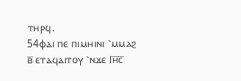ⲧⲏⲣϥ.
54ⲫⲁⲓ ⲡⲉ ⲡⲓⲙⲏⲓⲛⲓ ⳿ⲙⲙⲁϩ ⲃ̅ ⲉⲧⲁϥⲁⲓⲧⲟⲩ ⳿ⲛϫⲉ Ⲓⲏ̅ⲥ̅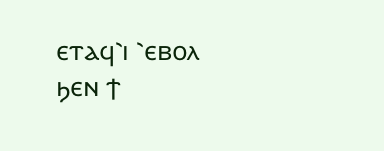ⲉⲧⲁϥ⳿ⲓ ⳿ⲉⲃⲟⲗ ϧⲉⲛ ϯ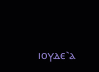ⲓⲟⲩⲇⲉ⳿ⲁ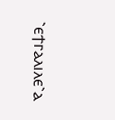⳿ⲉϯⲅⲁⲗⲓⲗⲉ⳿ⲁ